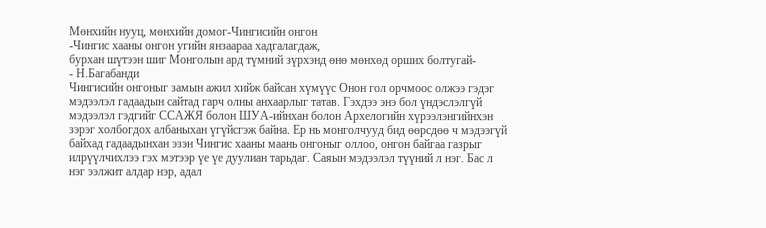Мөнхийн нууц, мөнхийн домог-Чингисийн онгон
-Чингис хааны онгон угийн янзаараа хадгалагдаж,
бурхан шүтээн шиг Монголын ард түмний зүрхэнд өнө мөнхөд орших болтугай-
- Н.Багабанди
Чингисийн онгоныг замын ажил хийж байсан хүмүүс Онон гол орчмоос олжээ гэдэг мэдээлэл гадаадын сайтад гарч олны анхаарлыг татав. Гэхдээ энэ бол үндэслэлгүй мэдээлэл гэдгийг ССАЖЯ болон ШУА-ийнхан болон Архелогийн хүрээлэнгийнхэн зэрэг холбогдох албаныхан үгүйсгэж байна. Ер нь монголчууд бид өөрсдөө ч мэдээгүй байхад гадаадынхан эзэн Чингис хааны маань онгоныг оллоо, онгон байгаа газрыг илрүүлчихлээ гэх мэтээр үе үе дуулиан тарьдаг. Саяын мэдээлэл түүний л нэг. Бас л нэг ээлжит алдар нэр, адал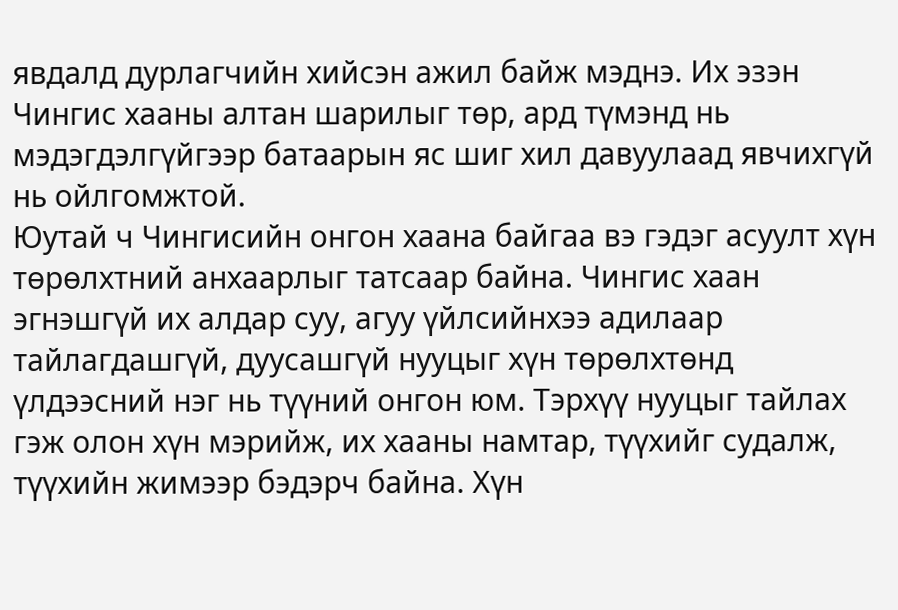явдалд дурлагчийн хийсэн ажил байж мэднэ. Их эзэн Чингис хааны алтан шарилыг төр, ард түмэнд нь мэдэгдэлгүйгээр батаарын яс шиг хил давуулаад явчихгүй нь ойлгомжтой.
Юутай ч Чингисийн онгон хаана байгаа вэ гэдэг асуулт хүн төрөлхтний анхаарлыг татсаар байна. Чингис хаан эгнэшгүй их алдар суу, агуу үйлсийнхээ адилаар тайлагдашгүй, дуусашгүй нууцыг хүн төрөлхтөнд үлдээсний нэг нь түүний онгон юм. Тэрхүү нууцыг тайлах гэж олон хүн мэрийж, их хааны намтар, түүхийг судалж, түүхийн жимээр бэдэрч байна. Хүн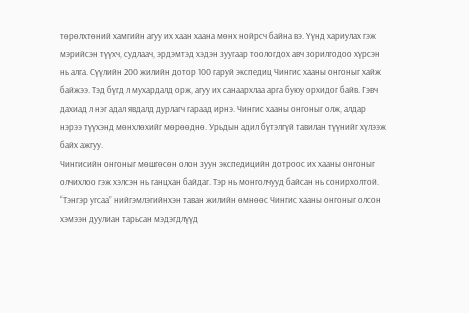төрөлхтөний хамгийн агуу их хаан хаана мөнх нойрсч байна вэ. Үүнд хариулах гэж мэрийсэн түүхч, судлаач, эрдэмтэд хэдэн зуугаар тоологдох авч зорилгодоо хүрсэн нь алга. Сүүлийн 200 жилийн дотор 100 гаруй экспедиц Чингис хааны онгоныг хайж байжээ. Тэд бүгд л мухардалд орж, агуу их санаархлаа арга буюу орхидог байв. Гэвч дахиад л нэг адал явдалд дурлагч гараад ирнэ. Чингис хааны онгоныг олж, алдар нэрээ түүхэнд мөнхлөхийг мөрөөднө. Урьдын адил бүтэлгүй тавилан түүнийг хүлээж байх ажгуу.
Чингисийн онгоныг мөшгөсөн олон зуун экспедицийн дотроос их хааны онгоныг олчихлоо гэж хэлсэн нь ганцхан байдаг. Тэр нь монголчууд байсан нь сонирхолтой. “Тэнгэр угсаа” нийгэмлэгийнхэн таван жилийн өмнөөс Чингис хааны онгоныг олсон хэмээн дуулиан тарьсан мэдэгдлүүд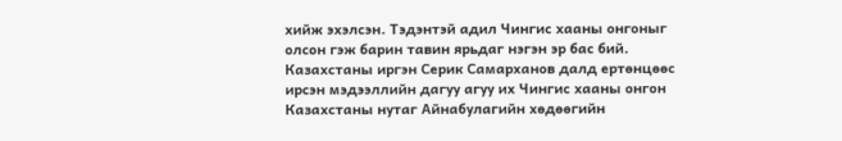хийж эхэлсэн. Тэдэнтэй адил Чингис хааны онгоныг олсон гэж барин тавин ярьдаг нэгэн эр бас бий. Казахстаны иргэн Серик Самарханов далд ертөнцөөс ирсэн мэдээллийн дагуу агуу их Чингис хааны онгон Казахстаны нутаг Айнабулагийн хөдөөгийн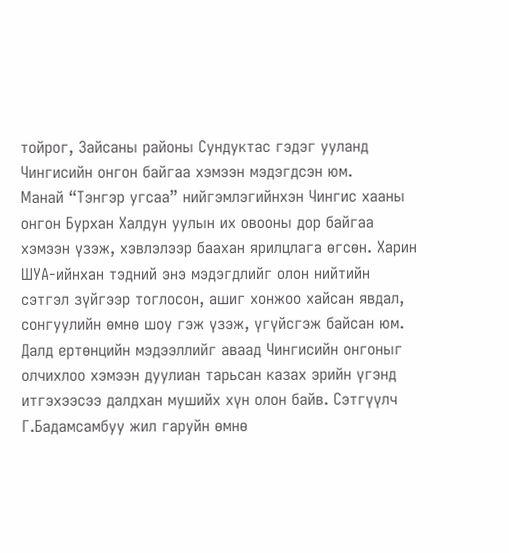тойрог, Зайсаны районы Сундуктас гэдэг ууланд Чингисийн онгон байгаа хэмээн мэдэгдсэн юм.
Манай “Тэнгэр угсаа” нийгэмлэгийнхэн Чингис хааны онгон Бурхан Халдун уулын их овооны дор байгаа хэмээн үзэж, хэвлэлээр баахан ярилцлага өгсөн. Харин ШУА-ийнхан тэдний энэ мэдэгдлийг олон нийтийн сэтгэл зүйгээр тоглосон, ашиг хонжоо хайсан явдал, сонгуулийн өмнө шоу гэж үзэж, үгүйсгэж байсан юм. Далд ертөнцийн мэдээллийг аваад Чингисийн онгоныг олчихлоо хэмээн дуулиан тарьсан казах эрийн үгэнд итгэхээсээ далдхан мушийх хүн олон байв. Сэтгүүлч Г.Бадамсамбуу жил гаруйн өмнө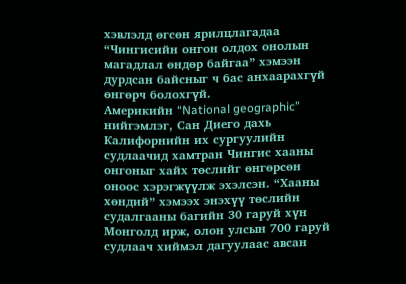хэвлэлд өгсөн ярилцлагадаа “Чингисийн онгон олдох онолын магадлал өндөр байгаа” хэмээн дурдсан байсныг ч бас анхаарахгүй өнгөрч болохгүй.
Америкийн “National geographic” нийгэмлэг, Сан Диего дахь Калифорнийн их сургуулийн судлаачид хамтран Чингис хааны онгоныг хайх төслийг өнгөрсөн оноос хэрэгжүүлж эхэлсэн. “Хааны хөндий” хэмээх энэхүү төслийн судалгааны багийн 30 гаруй хүн Монголд ирж, олон улсын 700 гаруй судлаач хиймэл дагуулаас авсан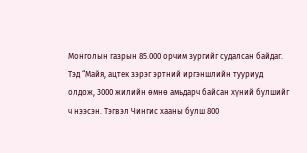Монголын газрын 85.000 орчим зургийг судалсан байдаг. Тэд “Майя, ацтек зэрэг эртний иргэншлийн тууриуд олдож, 3000 жилийн өмнө амьдарч байсан хүний булшийг ч нээсэн. Тэгвэл Чингис хааны булш 800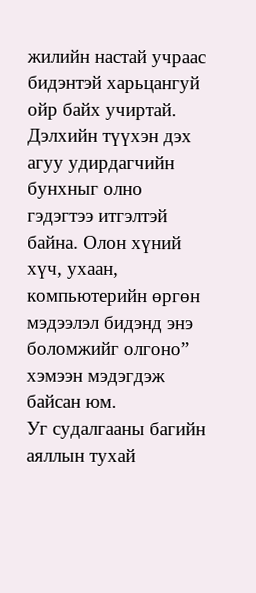жилийн настай учраас бидэнтэй харьцангуй ойр байх учиртай. Дэлхийн түүхэн дэх агуу удирдагчийн бунхныг олно гэдэгтээ итгэлтэй байна. Олон хүний хүч, ухаан, компьютерийн өргөн мэдээлэл бидэнд энэ боломжийг олгоно” хэмээн мэдэгдэж байсан юм.
Уг судалгааны багийн аяллын тухай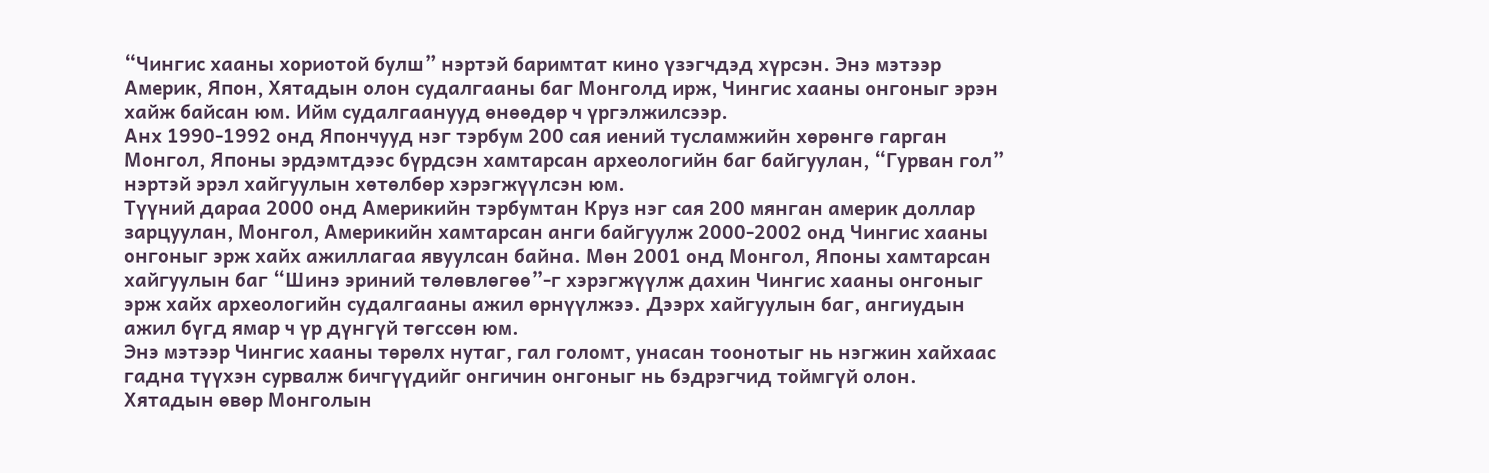“Чингис хааны хориотой булш” нэртэй баримтат кино үзэгчдэд хүрсэн. Энэ мэтээр Америк, Япон, Хятадын олон судалгааны баг Монголд ирж, Чингис хааны онгоныг эрэн хайж байсан юм. Ийм судалгаанууд өнөөдөр ч үргэлжилсээр.
Анх 1990-1992 онд Япончууд нэг тэрбум 200 сая иений тусламжийн хөрөнгө гарган Монгол, Японы эрдэмтдээс бүрдсэн хамтарсан археологийн баг байгуулан, “Гурван гол” нэртэй эрэл хайгуулын хөтөлбөр хэрэгжүүлсэн юм.
Түүний дараа 2000 онд Америкийн тэрбумтан Круз нэг сая 200 мянган америк доллар зарцуулан, Монгол, Америкийн хамтарсан анги байгуулж 2000-2002 онд Чингис хааны онгоныг эрж хайх ажиллагаа явуулсан байна. Мөн 2001 онд Монгол, Японы хамтарсан хайгуулын баг “Шинэ эриний төлөвлөгөө”-г хэрэгжүүлж дахин Чингис хааны онгоныг эрж хайх археологийн судалгааны ажил өрнүүлжээ. Дээрх хайгуулын баг, ангиудын ажил бүгд ямар ч үр дүнгүй төгссөн юм.
Энэ мэтээр Чингис хааны төрөлх нутаг, гал голомт, унасан тоонотыг нь нэгжин хайхаас гадна түүхэн сурвалж бичгүүдийг онгичин онгоныг нь бэдрэгчид тоймгүй олон. Хятадын өвөр Монголын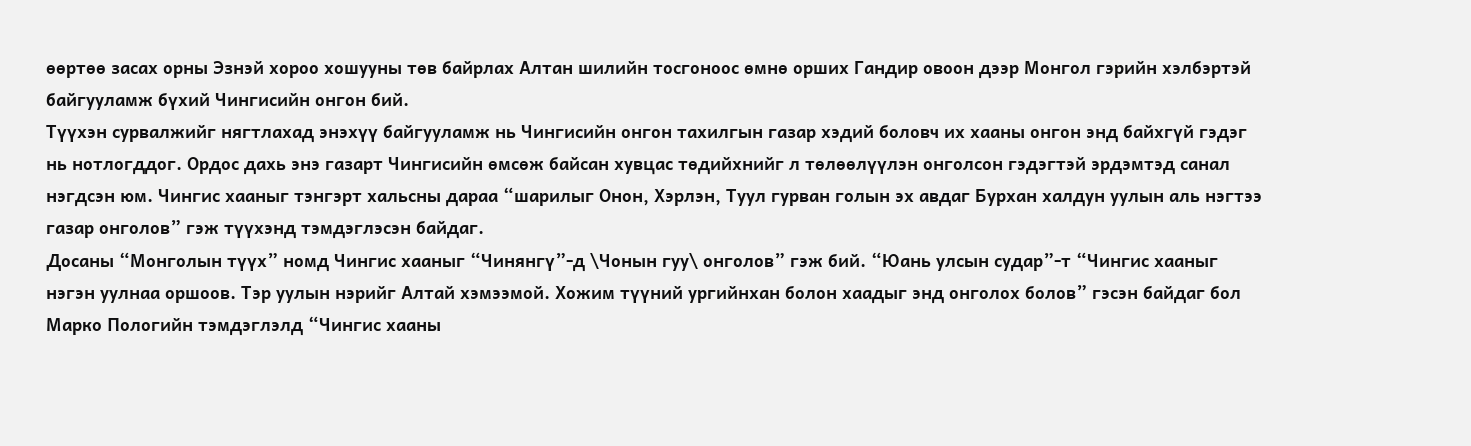өөртөө засах орны Эзнэй хороо хошууны төв байрлах Алтан шилийн тосгоноос өмнө орших Гандир овоон дээр Монгол гэрийн хэлбэртэй байгууламж бүхий Чингисийн онгон бий.
Түүхэн сурвалжийг нягтлахад энэхүү байгууламж нь Чингисийн онгон тахилгын газар хэдий боловч их хааны онгон энд байхгүй гэдэг нь нотлогддог. Ордос дахь энэ газарт Чингисийн өмсөж байсан хувцас төдийхнийг л төлөөлүүлэн онголсон гэдэгтэй эрдэмтэд санал нэгдсэн юм. Чингис хааныг тэнгэрт хальсны дараа “шарилыг Онон, Хэрлэн, Туул гурван голын эх авдаг Бурхан халдун уулын аль нэгтээ газар онголов” гэж түүхэнд тэмдэглэсэн байдаг.
Досаны “Монголын түүх” номд Чингис хааныг “Чинянгү”-д \Чонын гуу\ онголов” гэж бий. “Юань улсын судар”-т “Чингис хааныг нэгэн уулнаа оршоов. Тэр уулын нэрийг Алтай хэмээмой. Хожим түүний ургийнхан болон хаадыг энд онголох болов” гэсэн байдаг бол Марко Пологийн тэмдэглэлд “Чингис хааны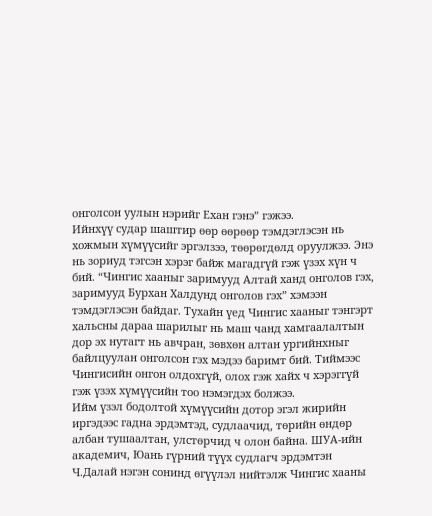онголсон уулын нэрийг Ехан гэнэ” гэжээ.
Ийнхүү судар шаштир өөр өөрөөр тэмдэглэсэн нь хожмын хүмүүсийг эргэлзээ, төөрөгдөлд оруулжээ. Энэ нь зориуд тэгсэн хэрэг байж магадгүй гэж үзэх хүн ч бий. “Чингис хааныг заримууд Алтай ханд онголов гэх, заримууд Бурхан Халдунд онголов гэх” хэмээн тэмдэглэсэн байдаг. Тухайн үед Чингис хааныг тэнгэрт хальсны дараа шарилыг нь маш чанд хамгаалалтын дор эх нутагт нь авчран, зөвхөн алтан ургийнхныг байлцуулан онголсон гэх мэдээ баримт бий. Тиймээс Чингисийн онгон олдохгүй, олох гэж хайх ч хэрэггүй гэж үзэх хүмүүсийн тоо нэмэгдэх болжээ.
Ийм үзэл бодолтой хүмүүсийн дотор эгэл жирийн иргэдээс гадна эрдэмтэд, судлаачид, төрийн өндөр албан тушаалтан, улстөрчид ч олон байна. ШУА-ийн академич, Юань гүрний түүх судлагч эрдэмтэн Ч.Далай нэгэн сонинд өгүүлэл нийтэлж Чингис хааны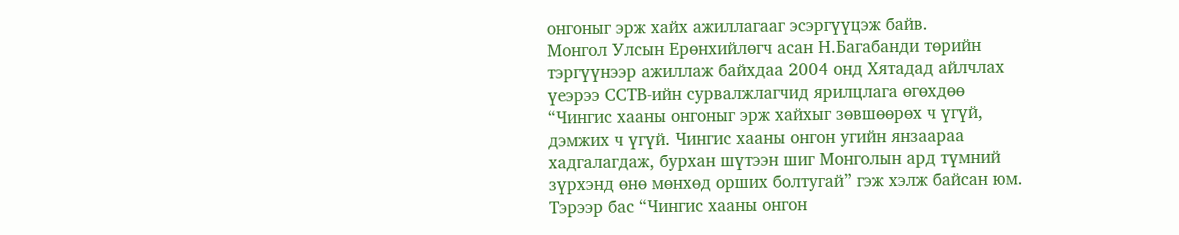онгоныг эрж хайх ажиллагааг эсэргүүцэж байв.
Монгол Улсын Ерөнхийлөгч асан Н.Багабанди төрийн тэргүүнээр ажиллаж байхдаа 2004 онд Хятадад айлчлах үеэрээ ССТВ-ийн сурвалжлагчид ярилцлага өгөхдөө “Чингис хааны онгоныг эрж хайхыг зөвшөөрөх ч үгүй, дэмжих ч үгүй. Чингис хааны онгон угийн янзаараа хадгалагдаж, бурхан шүтээн шиг Монголын ард түмний зүрхэнд өнө мөнхөд орших болтугай” гэж хэлж байсан юм. Тэрээр бас “Чингис хааны онгон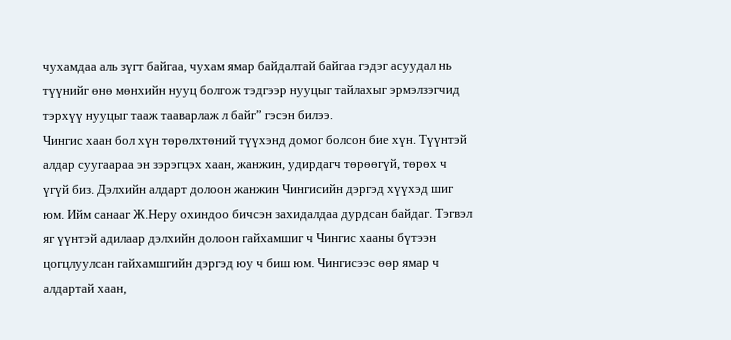чухамдаа аль зүгт байгаа, чухам ямар байдалтай байгаа гэдэг асуудал нь түүнийг өнө мөнхийн нууц болгож тэдгээр нууцыг тайлахыг эрмэлзэгчид тэрхүү нууцыг тааж тааварлаж л байг” гэсэн билээ.
Чингис хаан бол хүн төрөлхтөний түүхэнд домог болсон бие хүн. Түүнтэй алдар суугаараа эн зэрэгцэх хаан, жанжин, удирдагч төрөөгүй, төрөх ч үгүй биз. Дэлхийн алдарт долоон жанжин Чингисийн дэргэд хүүхэд шиг юм. Ийм санааг Ж.Неру охиндоо бичсэн захидалдаа дурдсан байдаг. Тэгвэл яг үүнтэй адилаар дэлхийн долоон гайхамшиг ч Чингис хааны бүтээн цогцлуулсан гайхамшгийн дэргэд юу ч биш юм. Чингисээс өөр ямар ч алдартай хаан,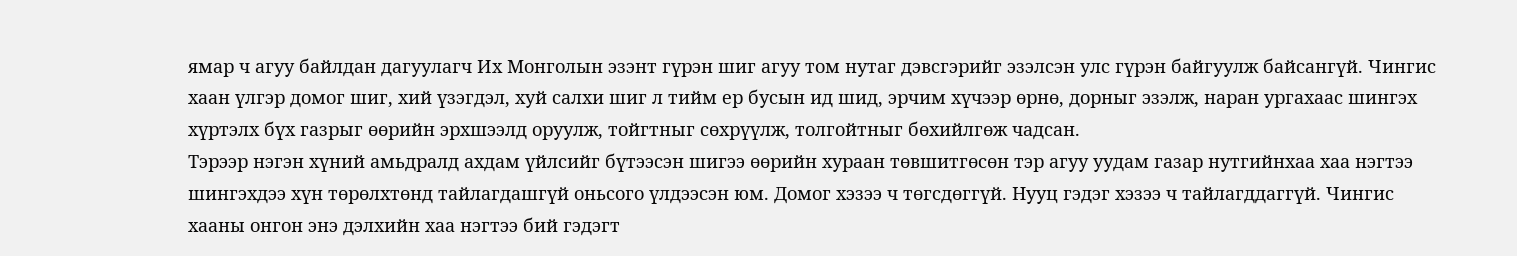ямар ч агуу байлдан дагуулагч Их Монголын эзэнт гүрэн шиг агуу том нутаг дэвсгэрийг эзэлсэн улс гүрэн байгуулж байсангүй. Чингис хаан үлгэр домог шиг, хий үзэгдэл, хуй салхи шиг л тийм ер бусын ид шид, эрчим хүчээр өрнө, дорныг эзэлж, наран ургахаас шингэх хүртэлх бүх газрыг өөрийн эрхшээлд оруулж, тойгтныг сөхрүүлж, толгойтныг бөхийлгөж чадсан.
Тэрээр нэгэн хүний амьдралд ахдам үйлсийг бүтээсэн шигээ өөрийн хураан төвшитгөсөн тэр агуу уудам газар нутгийнхаа хаа нэгтээ шингэхдээ хүн төрөлхтөнд тайлагдашгүй оньсого үлдээсэн юм. Домог хэзээ ч төгсдөггүй. Нууц гэдэг хэзээ ч тайлагддаггүй. Чингис хааны онгон энэ дэлхийн хаа нэгтээ бий гэдэгт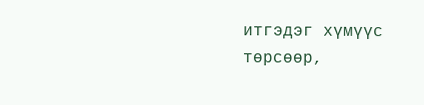итгэдэг хүмүүс төрсөөр,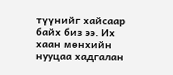түүнийг хайсаар байх биз ээ. Их хаан мөнхийн нууцаа хадгалан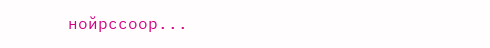нойрссоор...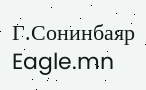Г.Сонинбаяр
Eagle.mn